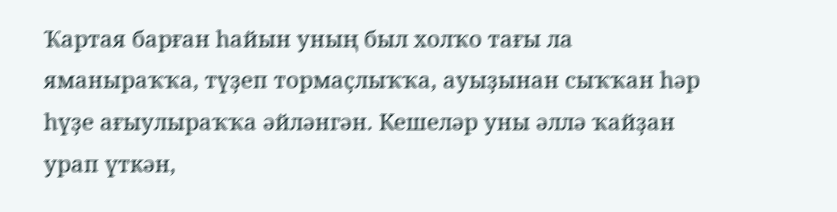Ҡартая барған һайын уның был холҡо тағы ла яманыраҡҡа, түҙеп тормаҫлыҡҡа, ауыҙынан сыҡҡан һәр һүҙе ағыулыраҡҡа әйләнгән. Кешеләр уны әллә ҡайҙан урап үткән,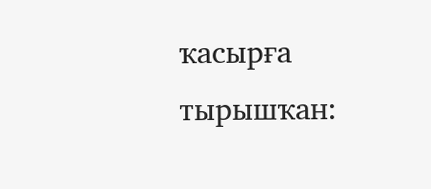ҡасырға тырышҡан: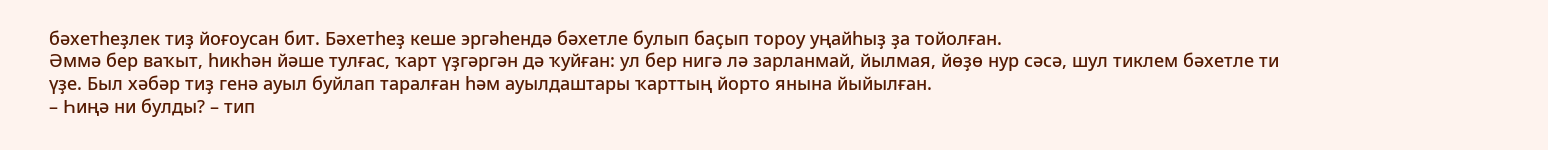бәхетһеҙлек тиҙ йоғоусан бит. Бәхетһеҙ кеше эргәһендә бәхетле булып баҫып тороу уңайһыҙ ҙа тойолған.
Әммә бер ваҡыт, һикһән йәше тулғас, ҡарт үҙгәргән дә ҡуйған: ул бер нигә лә зарланмай, йылмая, йөҙө нур сәсә, шул тиклем бәхетле ти үҙе. Был хәбәр тиҙ генә ауыл буйлап таралған һәм ауылдаштары ҡарттың йорто янына йыйылған.
– Һиңә ни булды? – тип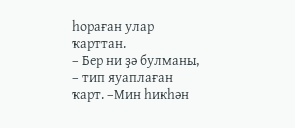һораған улар ҡарттан.
– Бер ни ҙә булманы, – тип яуаплаған ҡарт. –Мин һикһән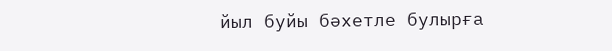йыл буйы бәхетле булырға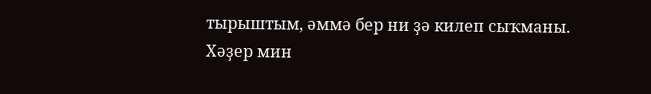тырыштым, әммә бер ни ҙә килеп сыҡманы. Хәҙер мин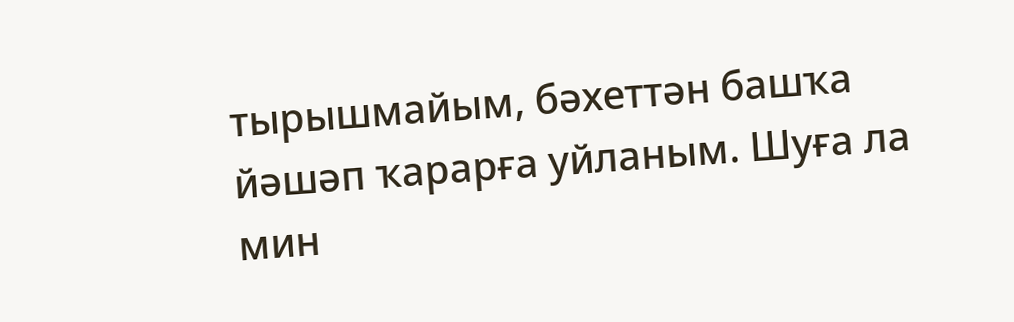тырышмайым, бәхеттән башҡа йәшәп ҡарарға уйланым. Шуға ла мин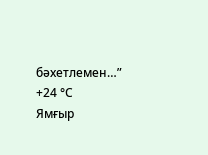бәхетлемен…”
+24 °С
Ямғыр